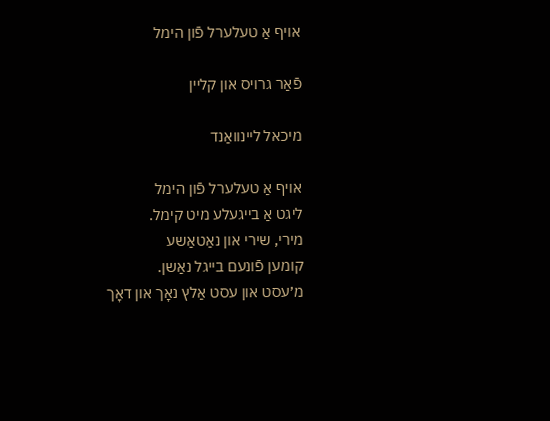אויף אַ טעלערל פֿון הימל

פֿאַר גרויס און קליין

מיכאל ליינוואַנד

אויף אַ טעלערל פֿון הימל
ליגט אַ בייגעלע מיט קימל.
מירי, שירי און נאַטאַשע
קומען פֿונעם בייגל נאַשן.
מ׳עסט און עסט אַלץ נאָך און דאָך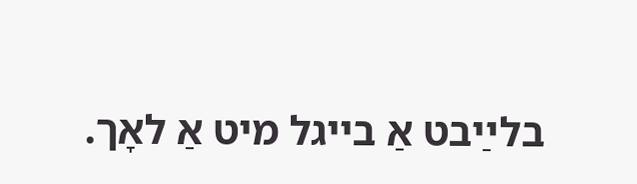בלײַבט אַ בייגל מיט אַ לאָך.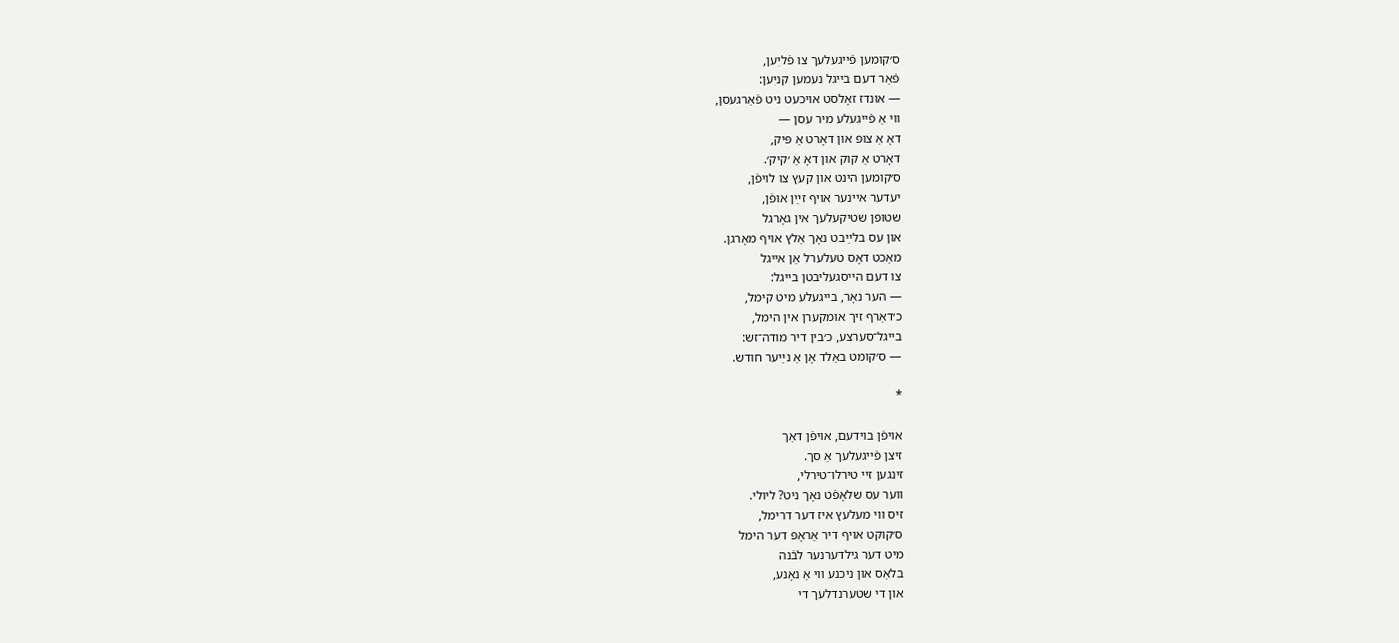ס׳קומען פֿייגעלעך צו פֿליִען,
פֿאַר דעם בייגל נעמען קניִען:
— אונדז זאָלסט אויכעט ניט פֿאַרגעסן,
ווי אַ פֿייגעלע מיר עסן —
דאָ אַ צופּ און דאָרט אַ פּיק,
דאָרט אַ קוק און דאָ אַ ׳קיק׳.
ס׳קומען הינט און קעץ צו לויפֿן,
יעדער איינער אויף זײַן אופֿן,
שטופּן שטיקעלעך אין גאָרגל
און עס בלײַבט נאָך אַלץ אויף מאָרגן.
מאַכט דאָס טעלערל אַן אייגל
צו דעם הייסגעליבטן בייגל:
— הער נאָר, בייגעלע מיט קימל,
כ׳דאַרף זיך אומקערן אין הימל,
בייגל־סערצע, כ׳בין דיר מודה־זש:
— ס׳קומט באַלד אָן אַ נײַער חודש.

*

אויפֿן בוידעם, אויפֿן דאַך
זיצן פֿייגעלעך אַ סך.
זינגען זיי טירלו־טירלי,
ווער עס שלאָפֿט נאָך ניט? ליולי.
זיס ווי מעלעץ איז דער דרימל,
ס׳קוקט אויף דיר אַראָפּ דער הימל
מיט דער גילדערנער לבֿנה
בלאַס און ניכנע ווי אַ נאָנע,
און די שטערנדלעך די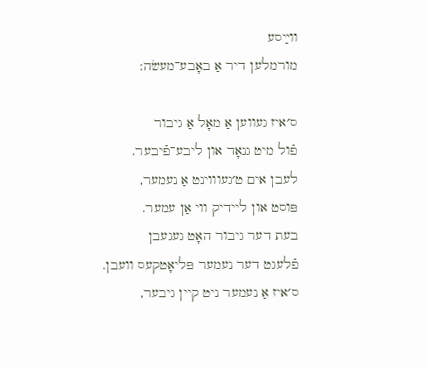ווײַסע
מורמלען דיר אַ באָבע־מעשׂה:

ס׳איז געווען אַ מאָל אַ גיבור
פֿול מיט גנאָד און ליבע־פֿיבער.
לעבן אים ט׳געוווינט אַ נעמער,
פּוסט און ליידיק ווי אַן עמער.
בעת דער גיבור האָט געגעבן
פֿלעגט דער נעמער פּליאָטקעס וועבן.
ס׳איז אַ נעמער ניט קיין גיבער,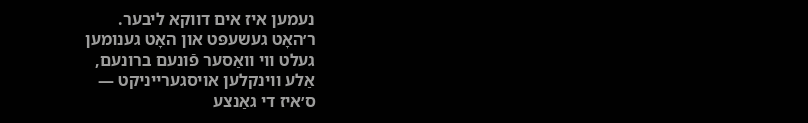נעמען איז אים דווקא ליבער.
ר׳האָט געשעפּט און האָט גענומען
געלט ווי וואַסער פֿונעם ברונעם,
אַלע ווינקלען אויסגערייניקט —
ס׳איז די גאַנצע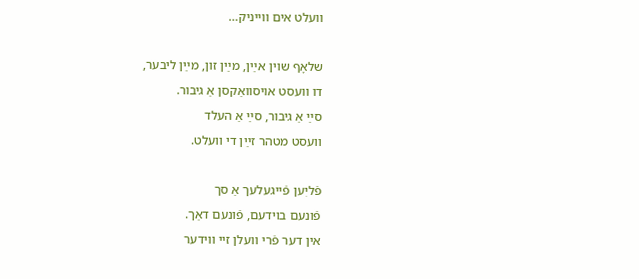וועלט אים ווייניק…

שלאָף שוין אײַן, מײַן זון, מײַן ליבער,
דו וועסט אויסוואַקסן אַ גיבור.
סײַ אַ גיבור, סײַ אַ העלד
וועסט מטהר זײַן די וועלט.

פֿליִען פֿייגעלעך אַ סך
פֿונעם בוידעם, פֿונעם דאַך.
אין דער פֿרי וועלן זיי ווידער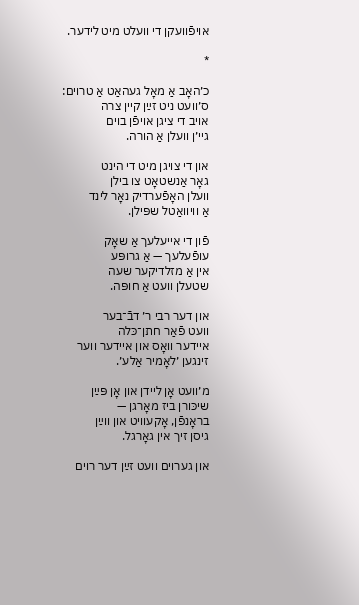אויפֿוועקן די וועלט מיט לידער.

*

כ׳האָב אַ מאָל געהאַט אַ טרוים:
ס׳וועט ניט זײַן קיין צרה
אויב די ציגן אויפֿן בוים
גיי׳ן וועלן אַ הורה.

און די צויגן מיט די הינט
גאָר אַנשטאָט צו בילן
וועלן האָפֿערדיק נאָר לינד
אַ וויוואַטל שפּילן.

פֿון די אייעלעך אַ שאָק
עופֿעלעך — אַ גרופּע
אין אַ מזלדיקער שעה
שטעלן וועט אַ חופּה.

און דער רבי ר׳ דבֿ־בער
וועט פֿאַר חתן־כּלה
איידער וואָס און איידער ווער
זינגען ׳לאָמיר אַלע׳.

מ׳וועט אָן ליידן און אָן פּײַן
שיכּורן ביז מאָרגן —
בראָנפֿן, אָקעוויט און ווײַן
גיסן זיך אין גאָרגל.

און גערוים וועט זײַן דער רוים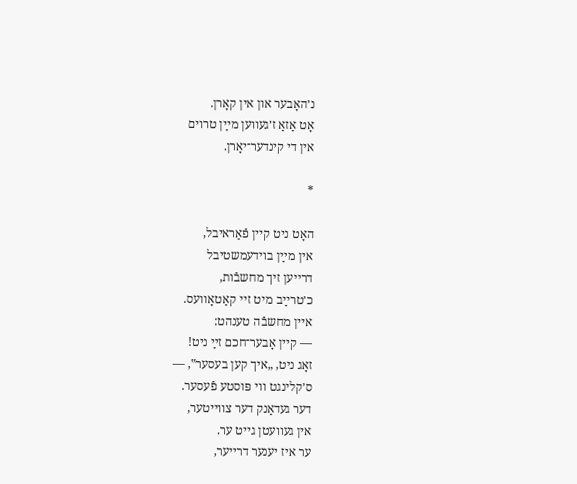נ׳האָבער און אין קאָרן.
אָט אַזאַ ז׳געווען מײַן טרוים
אין די קינדער־יאָרן.

*

האָט ניט קיין פֿאַראיבל,
אין מײַן בוידעמשטיבל
דרייען זיך מחשבֿות,
כ׳טרײַב מיט זיי קאַטאָוועס.
איין מחשבֿה טענהט:
— קיין אָבער־חכם זײַ ניט!
זאָג ניט, „איך קען בעסער‟, —
ס׳קלינגט ווי פּוסטע פֿעסער.
דער געדאַנק דער צווייטער,
אין געוועטן גייט ער.
ער איז יענער דרייער,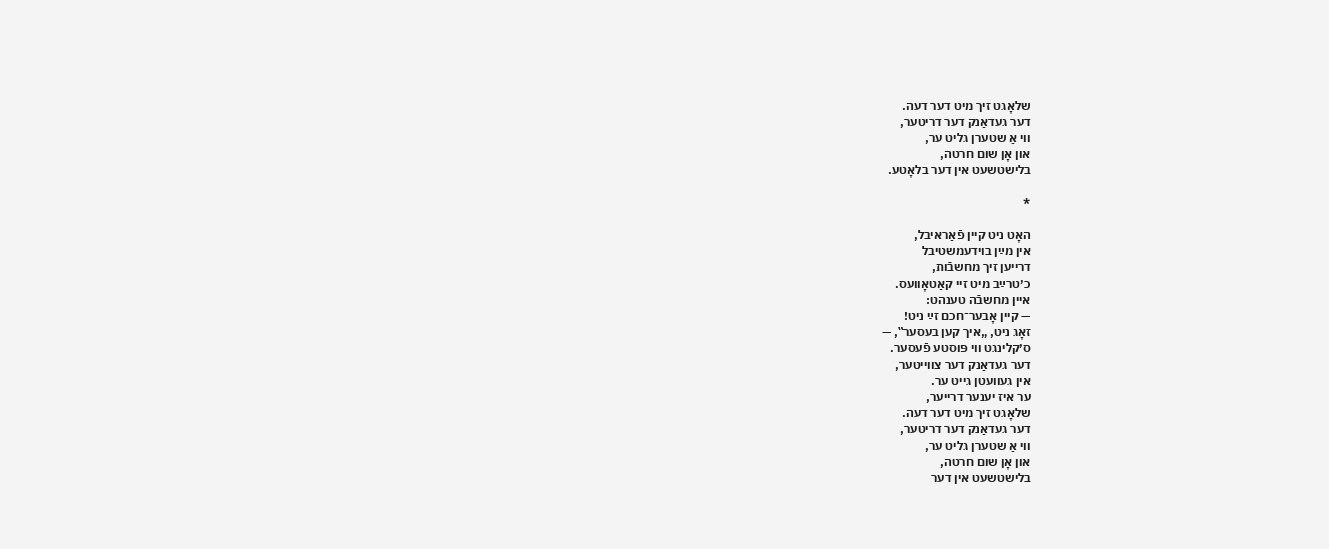שלאָגט זיך מיט דער דעה.
דער געדאַנק דער דריטער,
ווי אַ שטערן גליט ער,
און אָן שום חרטה,
בלישטשעט אין דער בלאָטע.

*

האָט ניט קיין פֿאַראיבל,
אין מײַן בוידעמשטיבל
דרייען זיך מחשבֿות,
כ׳טרײַב מיט זיי קאַטאָוועס.
איין מחשבֿה טענהט:
— קיין אָבער־חכם זײַ ניט!
זאָג ניט, „איך קען בעסער‟, —
ס׳קלינגט ווי פּוסטע פֿעסער.
דער געדאַנק דער צווייטער,
אין געוועטן גייט ער.
ער איז יענער דרייער,
שלאָגט זיך מיט דער דעה.
דער געדאַנק דער דריטער,
ווי אַ שטערן גליט ער,
און אָן שום חרטה,
בלישטשעט אין דער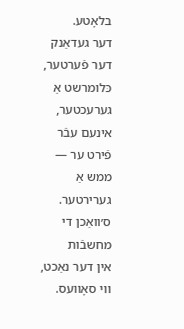בלאָטע.
דער געדאַנק דער פֿערטער,
כּלומרשט אַ גערעכטער,
אינעם עבֿר פֿירט ער —
ממש אַ גערירטער.
ס׳וואַכן די מחשבֿות
אין דער נאַכט, ווי סאָוועס.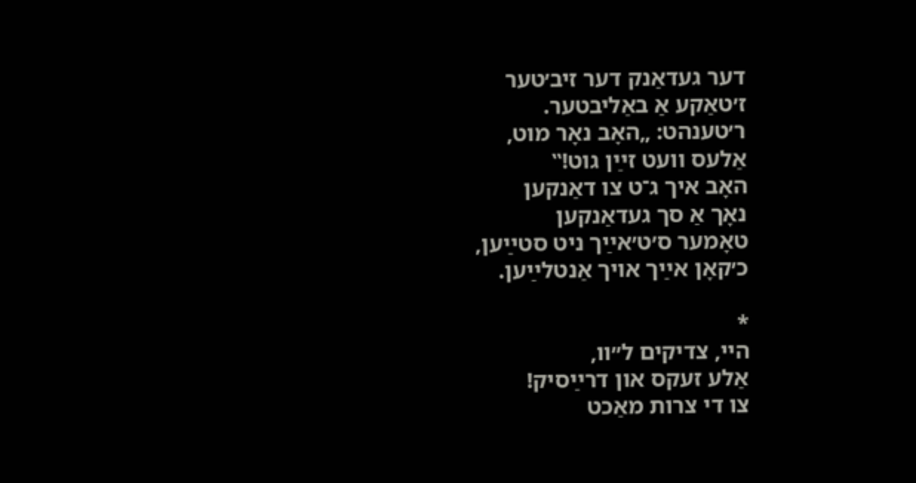דער געדאַנק דער זיב׳טער
ז׳טאַקע אַ באַליבטער.
ר׳טענהט: „האָב נאָר מוט,
אַלעס וועט זײַן גוט!‟
האָב איך ג־ט צו דאַנקען
נאָך אַ סך געדאַנקען
טאָמער ס׳ט׳אײַך ניט סטײַען,
כ׳קאָן אײַך אויך אַנטלײַען.

*
היי, צדיקים ל״וו,
אַלע זעקס און דרײַסיק!
צו די צרות מאַכט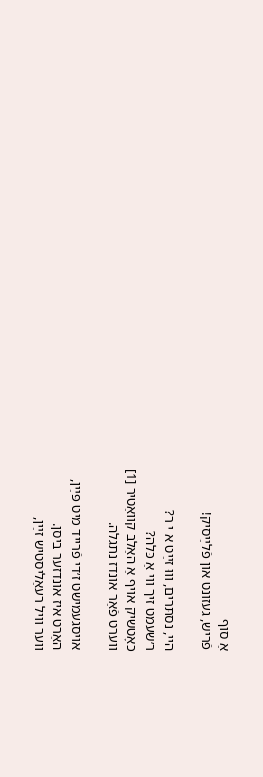אַ סוף
פֿריש, געזונט און פֿלײַסיק!

היי, נסתּרים, וווּ זײַט א י ר?
ר׳שעמט זיך ווי אַ כּלה?
כאָטשיק אויף אַ האַלב קוואַטיר [1]
ווערט פֿאַר אונדז נתגלה.

אויסגעמישט ז׳די פֿרייד מיט פּײַן,
האַרט איז אונדזער ביסן.
ווער וויל רעאַליסטיש זײַן,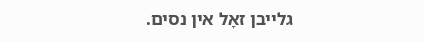גלייבן זאָל אין נסים.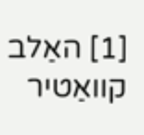[1] האַלב קוואַטיר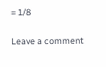= 1/8

Leave a comment